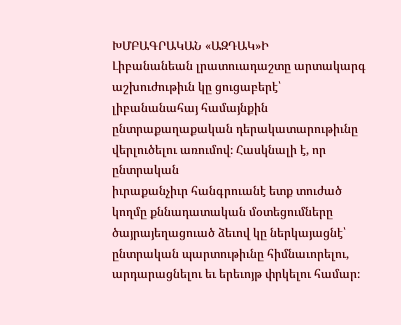ԽՄԲԱԳՐԱԿԱՆ «ԱԶԴԱԿ»Ի
Լիբանանեան լրատուադաշտը արտակարգ աշխուժութիւն կը ցուցաբերէ՝ լիբանանահայ համայնքին ընտրաքաղաքական դերակատարութիւնը վերլուծելու առումով։ Հասկնալի է, որ ընտրական
իւրաքանչիւր հանգրուանէ ետք տուժած կողմը քննադատական մօտեցումները ծայրայեղացուած ձեւով կը ներկայացնէ՝ ընտրական պարտութիւնը հիմնաւորելու, արդարացնելու եւ երեւոյթ փրկելու համար։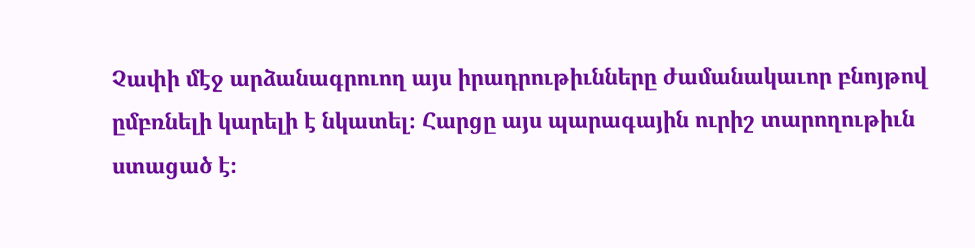Չափի մէջ արձանագրուող այս իրադրութիւնները ժամանակաւոր բնոյթով ըմբռնելի կարելի է նկատել։ Հարցը այս պարագային ուրիշ տարողութիւն ստացած է։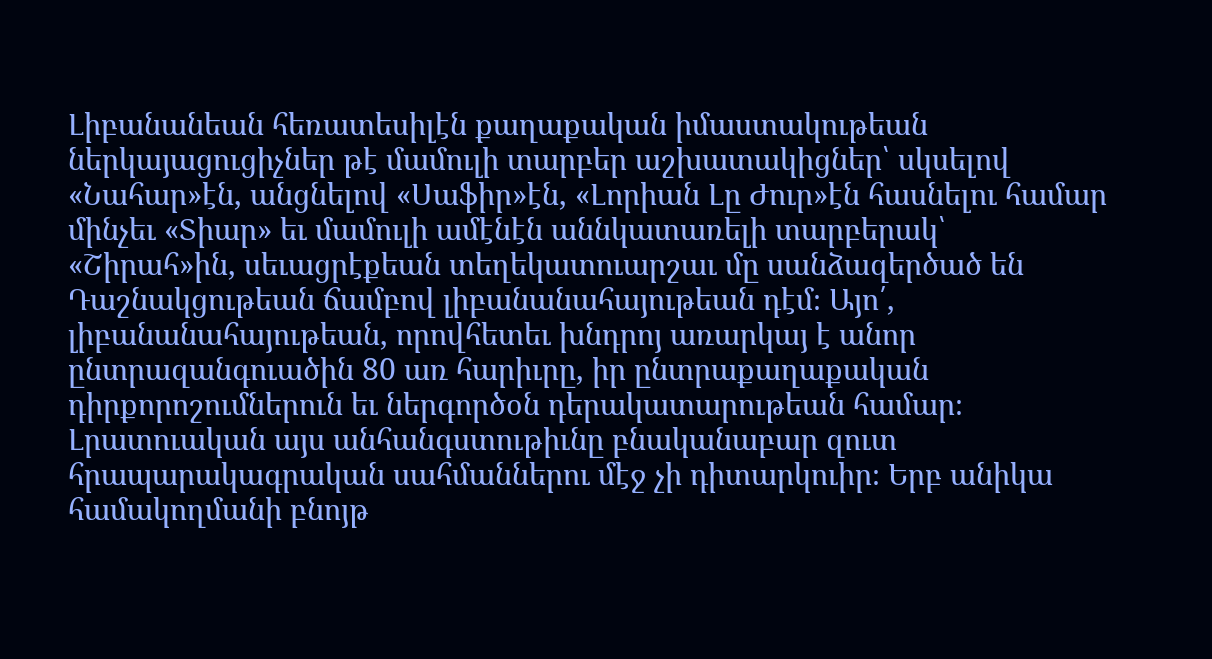Լիբանանեան հեռատեսիլէն քաղաքական իմաստակութեան ներկայացուցիչներ թէ մամուլի տարբեր աշխատակիցներ՝ սկսելով «Նահար»էն, անցնելով «Սաֆիր»էն, «Լորիան Լը Ժուր»էն հասնելու համար մինչեւ «Տիար» եւ մամուլի ամէնէն աննկատառելի տարբերակ՝ «Շիրահ»ին, սեւացրէքեան տեղեկատուարշաւ մը սանձազերծած են Դաշնակցութեան ճամբով լիբանանահայութեան դէմ։ Այո՛, լիբանանահայութեան, որովհետեւ խնդրոյ առարկայ է անոր ընտրազանգուածին 80 առ հարիւրը, իր ընտրաքաղաքական դիրքորոշումներուն եւ ներգործօն դերակատարութեան համար։
Լրատուական այս անհանգստութիւնը բնականաբար զուտ հրապարակագրական սահմաններու մէջ չի դիտարկուիր։ Երբ անիկա համակողմանի բնոյթ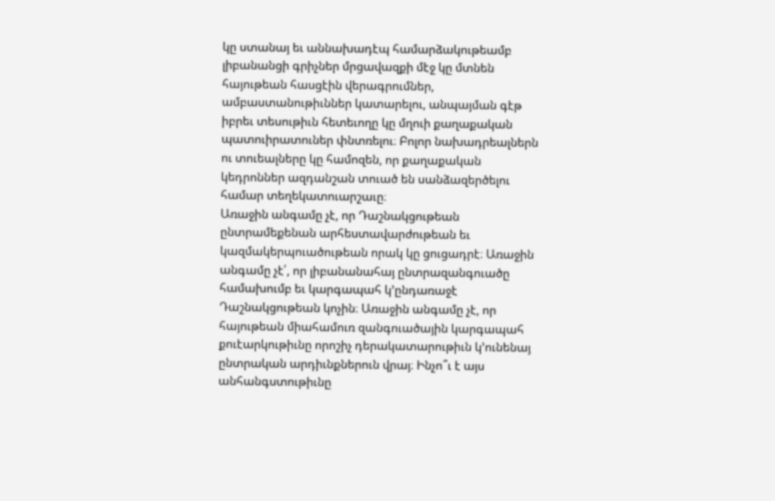կը ստանայ եւ աննախադէպ համարձակութեամբ լիբանանցի գրիչներ մրցավազքի մէջ կը մտնեն հայութեան հասցէին վերագրումներ, ամբաստանութիւններ կատարելու, անպայման գէթ իբրեւ տեսութիւն հետեւողը կը մղուի քաղաքական պատուիրատուներ փնտռելու։ Բոլոր նախադրեալներն ու տուեալները կը համոզեն, որ քաղաքական կեդրոններ ազդանշան տուած են սանձազերծելու համար տեղեկատուարշաւը։
Առաջին անգամը չէ, որ Դաշնակցութեան ընտրամեքենան արհեստավարժութեան եւ կազմակերպուածութեան որակ կը ցուցադրէ։ Առաջին անգամը չէ՛, որ լիբանանահայ ընտրազանգուածը համախումբ եւ կարգապահ կ՚ընդառաջէ Դաշնակցութեան կոչին։ Առաջին անգամը չէ, որ հայութեան միահամուռ զանգուածային կարգապահ քուէարկութիւնը որոշիչ դերակատարութիւն կ՚ունենայ ընտրական արդիւնքներուն վրայ։ Ինչո՞ւ է այս անհանգստութիւնը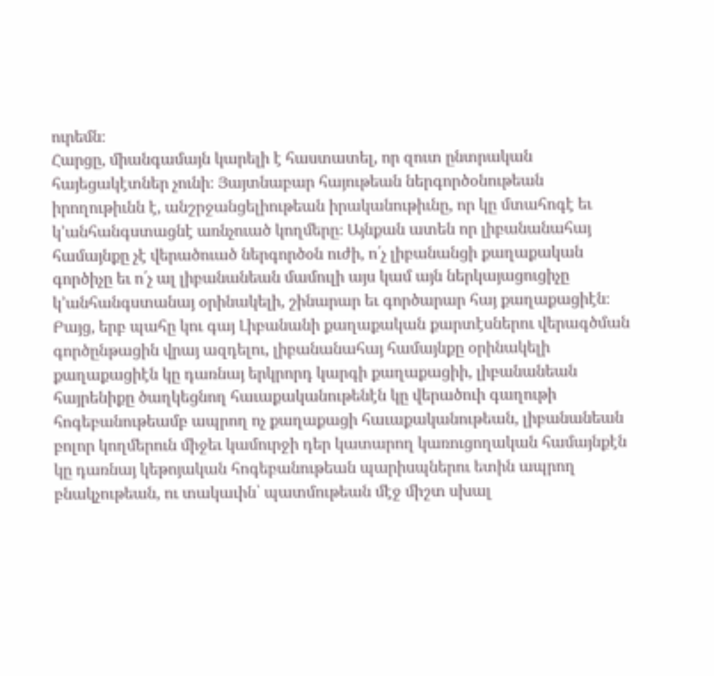ուրեմն։
Հարցը, միանգամայն կարելի է հաստատել, որ զուտ ընտրական հայեցակէտներ չունի։ Յայտնաբար հայութեան ներգործօնութեան իրողութիւնն է, անշրջանցելիութեան իրականութիւնը, որ կը մտահոգէ եւ կ՚անհանգստացնէ առնչուած կողմերը։ Այնքան ատեն որ լիբանանահայ համայնքը չէ վերածուած ներգործօն ուժի, ո՛չ լիբանանցի քաղաքական գործիչը եւ ո՛չ ալ լիբանանեան մամուլի այս կամ այն ներկայացուցիչը կ՚անհանգստանայ օրինակելի, շինարար եւ գործարար հայ քաղաքացիէն։ Բայց, երբ պահը կու գայ Լիբանանի քաղաքական քարտէսներու վերագծման գործընթացին վրայ ազդելու, լիբանանահայ համայնքը օրինակելի քաղաքացիէն կը դառնայ երկրորդ կարգի քաղաքացիի, լիբանանեան հայրենիքը ծաղկեցնող հաւաքականութենէն կը վերածուի գաղութի հոգեբանութեամբ ապրող ոչ քաղաքացի հաւաքականութեան, լիբանանեան բոլոր կողմերուն միջեւ կամուրջի դեր կատարող կառուցողական համայնքէն կը դառնայ կեթոյական հոգեբանութեան պարիսպներու ետին ապրող բնակչութեան, ու տակաւին՝ պատմութեան մէջ միշտ սխալ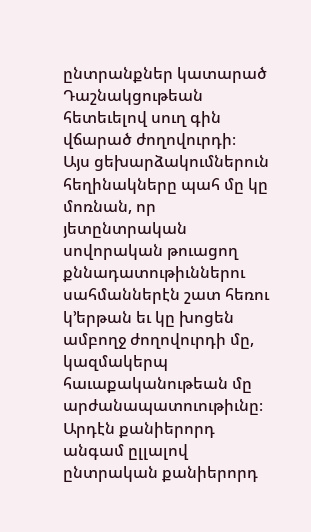ընտրանքներ կատարած Դաշնակցութեան հետեւելով սուղ գին վճարած ժողովուրդի։
Այս ցեխարձակումներուն հեղինակները պահ մը կը մոռնան, որ յետընտրական սովորական թուացող քննադատութիւններու սահմաններէն շատ հեռու կ՚երթան եւ կը խոցեն ամբողջ ժողովուրդի մը, կազմակերպ հաւաքականութեան մը արժանապատուութիւնը։ Արդէն քանիերորդ անգամ ըլլալով ընտրական քանիերորդ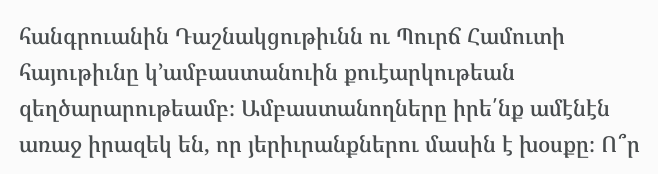հանգրուանին Դաշնակցութիւնն ու Պուրճ Համուտի հայութիւնը կ՚ամբաստանուին քուէարկութեան զեղծարարութեամբ։ Ամբաստանողները իրե՛նք ամէնէն առաջ իրազեկ են, որ յերիւրանքներու մասին է խօսքը։ Ո՞ր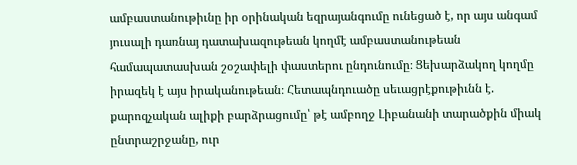ամբաստանութիւնը իր օրինական եզրայանգումը ունեցած է, որ այս անգամ յուսալի դառնայ դատախազութեան կողմէ ամբաստանութեան համապատասխան շօշափելի փաստերու ընդունումը։ Ցեխարձակող կողմը իրազեկ է այս իրականութեան։ Հետապնդուածը սեւացրէքութիւնն է. քարոզչական ալիքի բարձրացումը՝ թէ ամբողջ Լիբանանի տարածքին միակ ընտրաշրջանը, ուր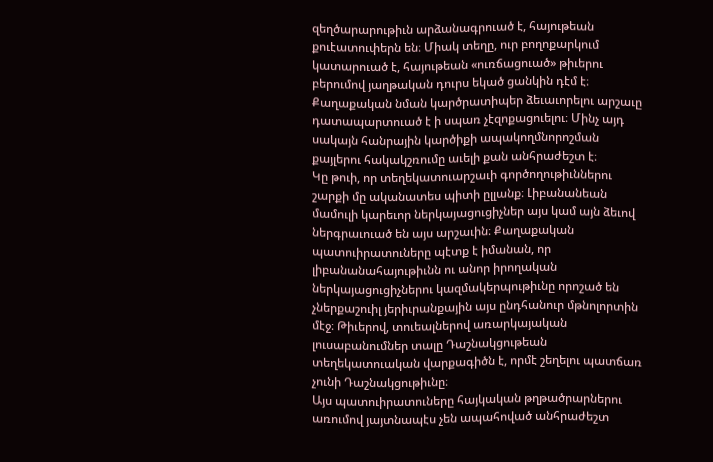զեղծարարութիւն արձանագրուած է, հայութեան քուէատուփերն են։ Միակ տեղը, ուր բողոքարկում կատարուած է, հայութեան «ուռճացուած» թիւերու բերումով յաղթական դուրս եկած ցանկին դէմ է։ Քաղաքական նման կարծրատիպեր ձեւաւորելու արշաւը դատապարտուած է ի սպառ չէզոքացուելու։ Մինչ այդ սակայն հանրային կարծիքի ապակողմնորոշման քայլերու հակակշռումը աւելի քան անհրաժեշտ է։
Կը թուի, որ տեղեկատուարշաւի գործողութիւններու շարքի մը ականատես պիտի ըլլանք։ Լիբանանեան մամուլի կարեւոր ներկայացուցիչներ այս կամ այն ձեւով ներգրաւուած են այս արշաւին։ Քաղաքական պատուիրատուները պէտք է իմանան, որ լիբանանահայութիւնն ու անոր իրողական ներկայացուցիչներու կազմակերպութիւնը որոշած են չներքաշուիլ յերիւրանքային այս ընդհանուր մթնոլորտին մէջ։ Թիւերով, տուեալներով առարկայական լուսաբանումներ տալը Դաշնակցութեան տեղեկատուական վարքագիծն է, որմէ շեղելու պատճառ չունի Դաշնակցութիւնը։
Այս պատուիրատուները հայկական թղթածրարներու առումով յայտնապէս չեն ապահոված անհրաժեշտ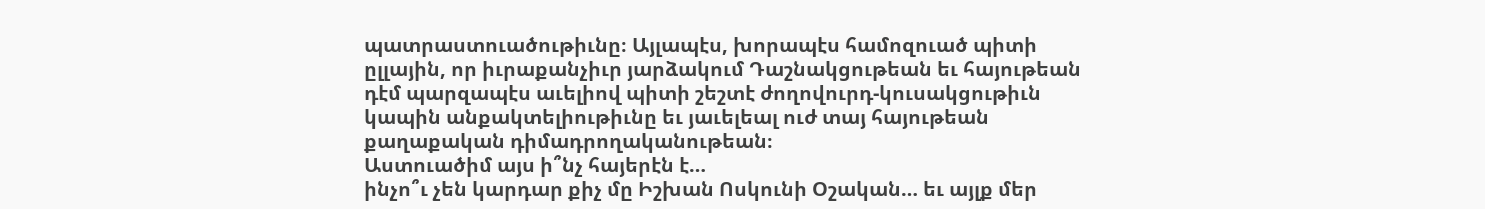պատրաստուածութիւնը։ Այլապէս, խորապէս համոզուած պիտի ըլլային, որ իւրաքանչիւր յարձակում Դաշնակցութեան եւ հայութեան դէմ պարզապէս աւելիով պիտի շեշտէ ժողովուրդ-կուսակցութիւն կապին անքակտելիութիւնը եւ յաւելեալ ուժ տայ հայութեան քաղաքական դիմադրողականութեան։
Աստուածիմ այս ի՞նչ հայերէն է…
ինչո՞ւ չեն կարդար քիչ մը Իշխան Ոսկունի Օշական… եւ այլք մեր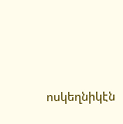ոսկեղնիկէն